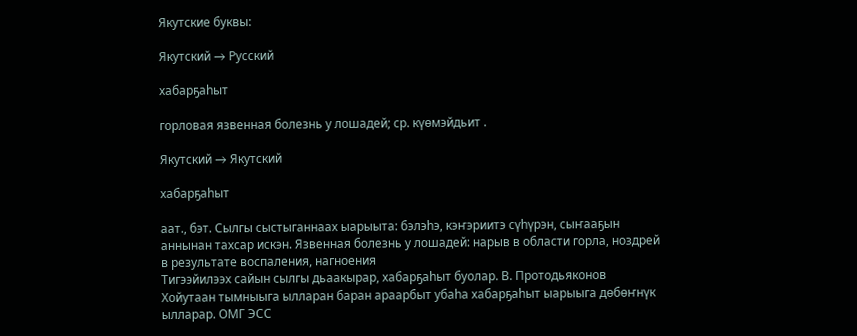Якутские буквы:

Якутский → Русский

хабарҕаһыт

горловая язвенная болезнь у лошадей; ср. күөмэйдьит .

Якутский → Якутский

хабарҕаһыт

аат., бэт. Сылгы сыстыганнаах ыарыыта: бэлэһэ, кэҥэриитэ сүһүрэн, сыҥааҕын аннынан тахсар искэн. Язвенная болезнь у лошадей: нарыв в области горла, ноздрей в результате воспаления, нагноения
Тигээйилээх сайын сылгы дьаакырар, хабарҕаһыт буолар. В. Протодьяконов
Хойутаан тымныыга ылларан баран араарбыт убаһа хабарҕаһыт ыарыыга дөбөҥнүк ылларар. ОМГ ЭСС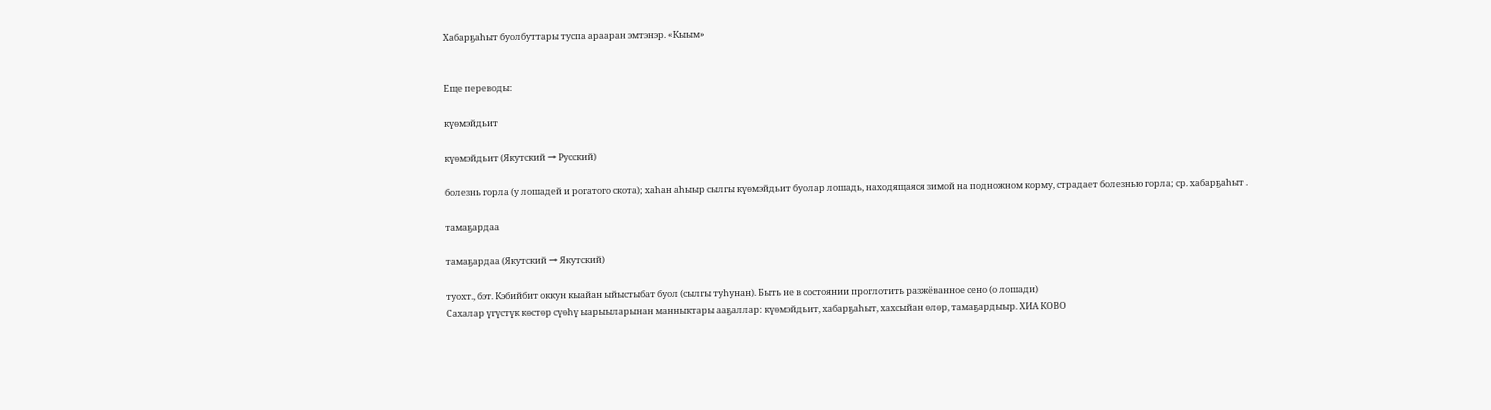Хабарҕаһыт буолбуттары туспа арааран эмтэнэр. «Кыым»


Еще переводы:

күөмэйдьит

күөмэйдьит (Якутский → Русский)

болезнь горла (у лошадей и рогатого скота); хаһан аһыыр сылгы күөмэйдьит буолар лошадь, находящаяся зимой на подножном корму, страдает болезнью горла; ср. хабарҕаһыт .

тамаҕардаа

тамаҕардаа (Якутский → Якутский)

туохт., бэт. Кэбийбит оккун кыайан ыйыстыбат буол (сылгы туһунан). Быть не в состоянии проглотить разжёванное сено (о лошади)
Сахалар үгүстүк көстөр сүөһү ыарыыларынан манныктары ааҕаллар: күөмэйдьит, хабарҕаһыт, хахсыйан өлөр, тамаҕардыыр. ХИА КОВО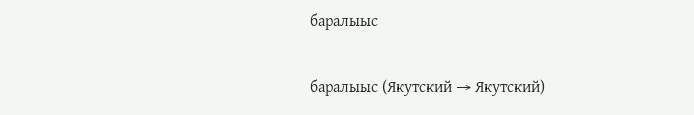баралыыс

баралыыс (Якутский → Якутский)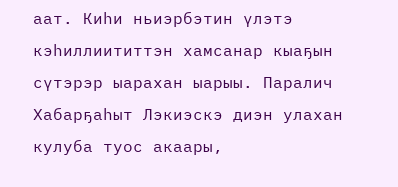аат. Киһи ньиэрбэтин үлэтэ кэһиллиититтэн хамсанар кыаҕын сүтэрэр ыарахан ыарыы. Паралич
Хабарҕаһыт Лэкиэскэ диэн улахан кулуба туос акаары,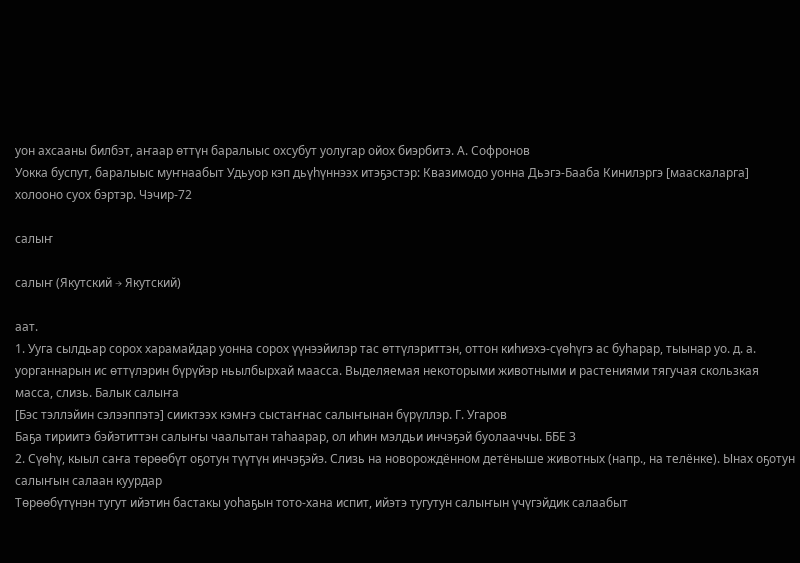уон ахсааны билбэт, аҥаар өттүн баралыыс охсубут уолугар ойох биэрбитэ. А. Софронов
Уокка буспут, баралыыс муҥнаабыт Удьуор кэп дьүһүннээх итэҕэстэр: Квазимодо уонна Дьэгэ-Бааба Кинилэргэ [мааскаларга] холооно суох бэртэр. Чэчир-72

салыҥ

салыҥ (Якутский → Якутский)

аат.
1. Ууга сылдьар сорох харамайдар уонна сорох үүнээйилэр тас өттүлэриттэн, оттон киһиэхэ-сүөһүгэ ас буһарар, тыынар уо. д. а. уорганнарын ис өттүлэрин бүрүйэр ньылбырхай маасса. Выделяемая некоторыми животными и растениями тягучая скользкая масса, слизь. Балык салыҥа
[Бэс тэллэйин сэлээппэтэ] сииктээх кэмҥэ сыстаҥнас салыҥынан бүрүллэр. Г. Угаров
Баҕа тириитэ бэйэтиттэн салыҥы чаалытан таһаарар, ол иһин мэлдьи инчэҕэй буолааччы. ББЕ З
2. Сүөһү, кыыл саҥа төрөөбүт оҕотун түүтүн инчэҕэйэ. Слизь на новорождённом детёныше животных (напр., на телёнке). Ынах оҕотун салыҥын салаан куурдар
Төрөөбүтүнэн тугут ийэтин бастакы уоһаҕын тото-хана испит, ийэтэ тугутун салыҥын үчүгэйдик салаабыт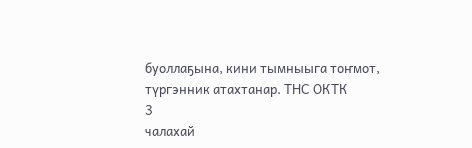буоллаҕына, кини тымныыга тоҥмот, түргэнник атахтанар. ТНС ОКТК
3
чалахай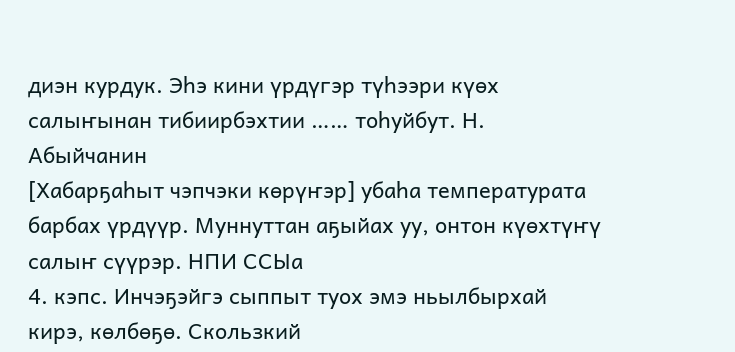диэн курдук. Эһэ кини үрдүгэр түһээри күөх салыҥынан тибиирбэхтии …… тоһуйбут. Н. Абыйчанин
[Хабарҕаһыт чэпчэки көрүҥэр] убаһа температурата барбах үрдүүр. Муннуттан аҕыйах уу, онтон күөхтүҥү салыҥ сүүрэр. НПИ ССЫа
4. кэпс. Инчэҕэйгэ сыппыт туох эмэ ньылбырхай кирэ, көлбөҕө. Скользкий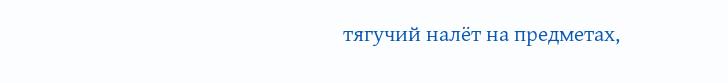тягучий налёт на предметах,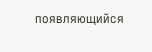появляющийся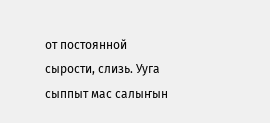от постоянной сырости, слизь. Ууга сыппыт мас салыҥын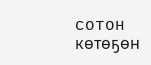сотон көтөҕөн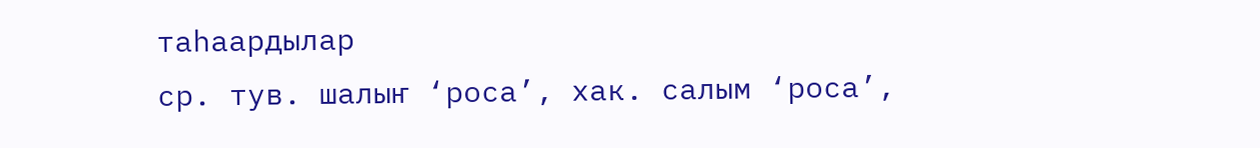таһаардылар
ср. тув. шалыҥ ‘роса’, хак. салым ‘роса’,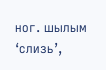ног. шылым ‘слизь’,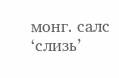монг. салс ‘слизь’